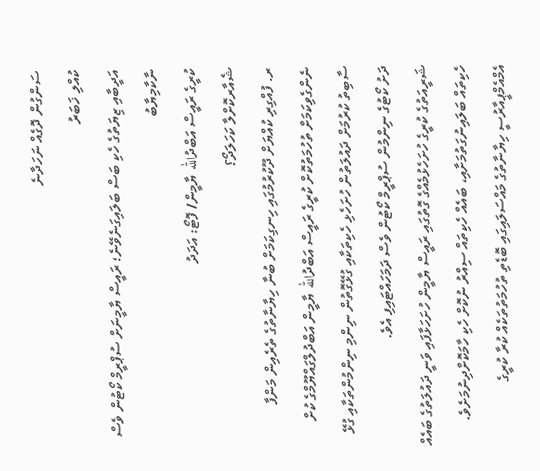ސަންގުން ދޮގެއް ނަހަދާނެ
ކުއްލި ޚަބަރު
އަދީބާއި ޒިޔަތުގެ ހެކި ބަސް ބަލައިގަނެވޭނެ؛ ރައީސް ޔާމީނަށް ސުޕްރީމް ކޯޓުން ވެސް ނާކާމިޔާބު
ކުރީގެ ރައީސް އަބްދުالله ޔާމީން/ ފޮޓޯ: އަދަދު
ޝެއާރކޮށްލާ ކަހަލަދޯ؟
ރ. ފުއްގިރި ކުއްޔަށް ދޫކުރުމުގައި ހިނގިކަމަށް ބުނާ ހިޔާނާތުގެ ތެރެއިން މަންފާ ނެންގެވިކަމަށް ތުހުމަތުކޮށް ކުރީގެ ރައީސް އަބްދުالله ޔާމީން އަބްދުލްގައްޔޫމްގެ ކުށް ސާބިތު ކުރުމަށް ދައުލަތުން ހުށަހެޅި ހެކިތަކާއި ގުޅޭގޮތުން ނިންމި ނިންމުންތަކާއި ގުޅޭ ދަށު ކޯޓުގެ ނިންމުން ސުޕްރީމް ކޯޓުން ވެސް ދަމަހައްޓައިފި އެވެ.
ޝަރީއަތުގެ ކުރީގެ ހުށަހެޅުމެއްގެ ގޮތުގައި ރައީސް ޔާމީން ހުށަހަޅާފައި ވަނީ ދައުލަތުގެ ބައެއް ހެކިތައް ބަލައިނުގަތުމަށާއި، ބައެއް ހެކިތައް ސިއްރު ނުކޮށް ހެކި ހާމަކޮށްދިނުމަށެވެ.
އެމްއެމްޕީއާރުސީ ހިޔާނާތުގެ މައްސަލައިގައި ބޮޑެތި ތުހުމަތުތަކެއް ކުރާ ކުރީގެ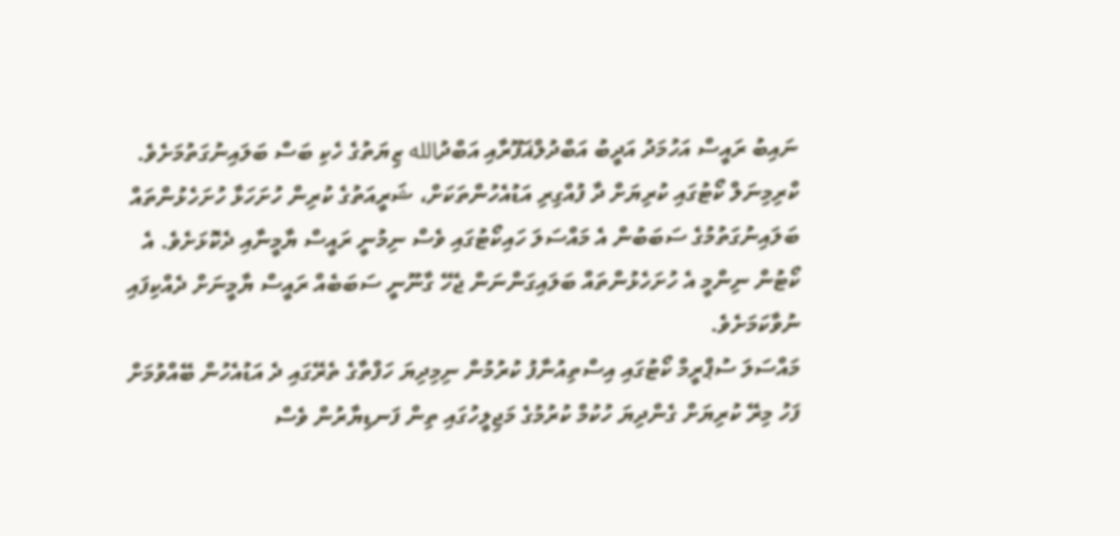ނައިބު ރައީސް އަހުމަދު އަދީބު އަބްދުލްޣަފޫރާއި އަބްދުالله ޒިޔަތުގެ ހެކި ބަސް ބަލައިނުގަތުމަށެވެ.
ކްރިމިނަލް ކޯޓުގައި ކުރިޔަށް ދާ ފުއްގިރި އަޑުއެހުންތަކަށް، ޝަރީއަތުގެ ކުރިން ހުށަހަޅާ ހުށަހެޅުންތައް ބަލައިނުގަތުމުގެ ސަބަބުން އެ މައްސަލަ ހައިކޯޓުގައި ވެސް ނިމުނީ ރައީސް ޔާމީނާއި ދެކޮޅަށެވެ. އެ ކޯޓުން ނިންމީ އެ ހުށަހެޅުންތައް ބަލައިގަންނަން ޖެހޭ ގާނޫނީ ސަބަބެއް ރައީސް ޔާމީނަށް ދެއްކިފައި ނުވާކަމަށެވެ.
މައްސަލަ ސުޕްރީމް ކޯޓުގައި އިސްތިއުނާފު ކުރުމުން ނިމިދިޔަ ހަފްތާގެ ތެރޭގައި ދެ އަޑުއެހުން ބޭއްވުމަށް ފަހު މިރޭ ކުރިޔަށް ގެންދިޔަ ހުކުމް ކުރުމުގެ މަޖިލީހުގައި ތިން ފަނޑިޔާރުން ވެސް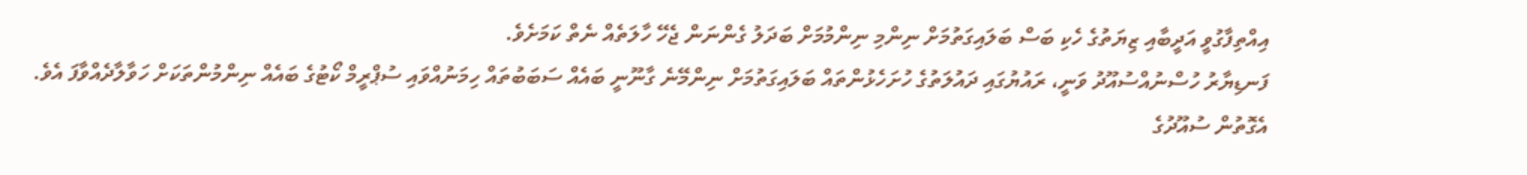އިއްތިފާގުވީ އަދީބާއި ޒިޔަތުގެ ހެކި ބަސް ބަލައިގަތުމަށް ނިންމި ނިންމުމަށް ބަދަލު ގެންނަން ޖެހޭ ހާލަތެއް ނެތް ކަމަށެވެ.
ފަނޑިޔާރު ހުސްނުއްސުއޫދު ވަނީ، ރައުޔުގައި ދައުލަތުގެ ހުށަހެޅުންތައް ބަލައިގަތުމަށް ނިންމޭނެ ގާނޫނީ ބައެއް ސަބަބުތައް ހިމަނުއްވައި ސުޕްރީމް ކޯޓުގެ ބައެއް ނިންމުންތަކަށް ހަވާލާދެއްވާފަ އެވެ.
އެގޮތުން ސުއޫދުގެ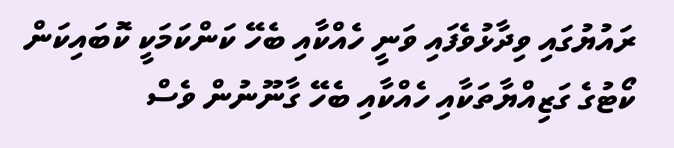ރައުޔުގައި ވިދާޅުވެފައި ވަނީ ހެއްކާއި ބެހޭ ކަންކަމަކީ ކޮބައިކަން ކޯޓުގެ ގަޒިއްޔާތަކާއި ހެއްކާއި ބެހޭ ގާނޫނުން ވެސް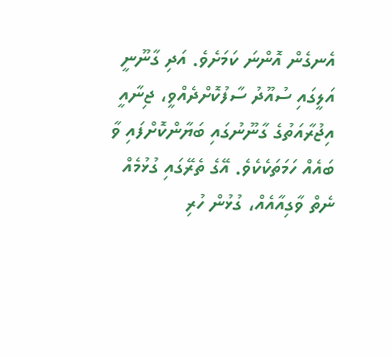އެނގެން އޮންނަ ކަމަށެވެ. އަދި ގާނޫނީ އަލީގައި ސުއޫދު ސާފުކޮށްދެއްވީ، ޖިނާއީ އިޖުރާއަތުގެ ގާނޫނުގައި ބަޔާންކޮށްފައި ވާ ބައެއް ހަމަތަކެކެވެ. އޭގެ ތެރޭގައި ގުޅުމެއް ނެތް ވާގިއާއެއް، ގުޅުން ހުރި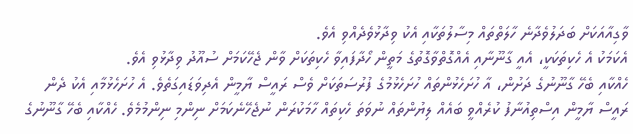ވާގިއާއަކަށް ބަދަލުވެދާނެ ހާލަތްތައް މިސާލުތަކާއި އެކު ވިދާޅުވެދެއްވި އެވެ.
އެކަމަކު އެ ހެކިތަކަކީ، އެއީ ގާނޫނާއި އެއްގޮތްވާގޮތުގެ މަތީން ހޯދާފައިވާ ހެކިތަކަށް ވާން ޖެހޭކަމަށް ސުއޫދު ވިދާޅުވި އެވެ.
ހެއްކާއި ބެހޭ ގާނޫނުގެ ދަށުން، އާ ހުށަހެޅުންތައް ހުށަހެޅުމުގެ ފުރުސަތަކަށް ވެސް ރައީސް ޔާމީން އެދިވަޑައިގަތެވެ. އެ ހުށަހެޅުމާއި އެކު ދެން ރައީސް ޔާމީން އިސްތިއުނާފު ކުރެއްވީ ބައެއް ލިޔުންތައް ނުވަތަ ހެކިތައް ހާމަކުރަން ނުޖެހޭނެކަމަށް ނިންމި ނިންމުމެވެ. ހެއްކާއި ބެހޭ ގާނޫނުގެ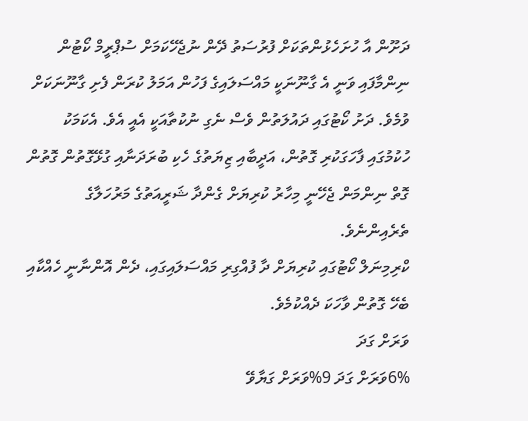ދަށޫން އާ ހުށަހެޅުންތަކަށް ފުރުސަތު ދޭން ނުޖެހޭކަމަށް ސުޕްރީމް ކޯޓުން ނިންމާފައި ވަނީ އެ ގާނޫނަކީ މައްސަލައިގެ ފަހުން އަމަލު ކުރަން ފެށި ގާނޫނަކަށް ވުމެވެ. ދަށު ކޯޓުގައި ދައުލަތުން ވެސް ނެގި ނުކުތާއަކީ އެއީ އެވެ. އެކަމަކު ހުކުމުގައި ފާހަގަކުރި ގޮތުން، އަދީބާއި ޒިޔަތުގެ ހެކި ބުރަދަނާއި ގުޅޭގޮތުން ގޮތުން ގޮތް ނިންމަން ޖެހޭނީ މިހާރު ކުރިޔަށް ގެންދާ ޝަރީއަތުގެ މަރުހަލާގެ ތެރެއިންނެވެ.
ކްރިމިނަލް ކޯޓުގައި ކުރިޔަށް ދާ ފުއްގިރި މައްސަލައިގައި، ދެން އޮންނާނީ ހެއްކާއި ބެހޭ ގޮތުން ވާހަކަ ދެއްކުމެވެ.
ވަރަށް ގަދަ
6%ވަރަށް ގަދަ 9%ވަރަށް ގަޔާވޭ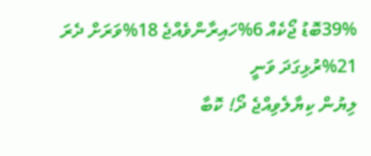39%ބޮޑު ޖޯކެއް 6%ހައިރާންވެއްޖެ 18%ވަރަށް ދެރަ 21%ރުޅިގަދަ ވަނީ
ލިޔުން ކިޔާލެވިއްޖެ ދޯ! ކޮބާ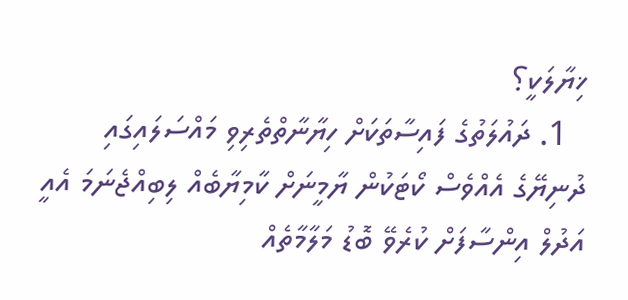ޚިޔާލަކީ؟
  1. ދައުލަތުގެ ފައިސާތަކަށް ހިޔާނާތްތެރިވި މައްސަލައިގައި ދުނިޔޭގެ އެއްވެސް ކޯޓަކުން ޔާމީނަށް ކާމިޔާބެއް ލިބިއްޖެނަމަ އެއީ އަދުލް އިންސާފަށް ކުރެވޭ ބޮޑު މަލާމާތެއް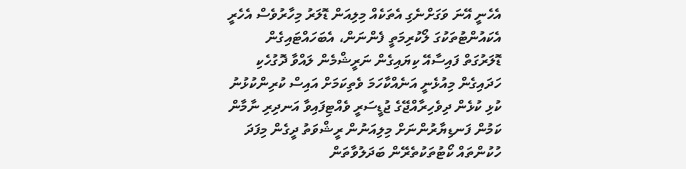އެހެނީ އޭނަ ވަގަށްނެގި އެތަކެއް މިލިއަން ޑޮލަރު މިހާރުވެސް އެހެރީ އެކައުންޓުތަކުގަ ލޯކުރިމަތީ ފެންނަން، އެބަހައްޓައިގެން ޑޮލަރުގަތް ފައިސާއޭ ކިޔައިގެން ނަރީޝްމެން ލައްވާ ދޮގުހެކި ހަދައިގެން މިއުޅެނީ އަނެއްކާހަމަ ވެތިކަމަށް އައިސް ކުރިންކުޅުނު ކުޅި ކުޅެން ދިވެހިރާއްޖޭގެ ޖުޑީސަރީ ވެއްޓިފައިވާ އަނދިރި ނާމާން ކަމުން ފަނޑިޔާރުންނަށް މިލިއަނުން ރީޝްވަތު ދީގެން މިފަދަ ހުކުންތައް ކޯޓުތަކުތެރޭން ބަދަލުވާތަން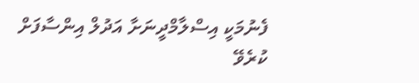ފެނުމަކީ އިސްލާމްދީނަށާ އަދުލް އިންސާފަށް ކުރެވޭ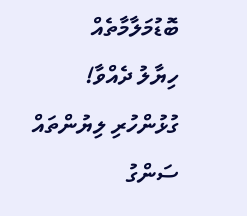ބޮޑުމަލާމާތެއް
ހިޔާލު ދެއްވާ!
ގުޅުންހުރި ލިޔުންތައް
ސަންގު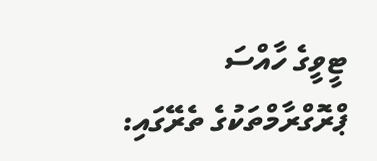ޓީވީގެ ހާއްސަ ޕްރޮގްރާމްތަކުގެ ތެރޭގައި: